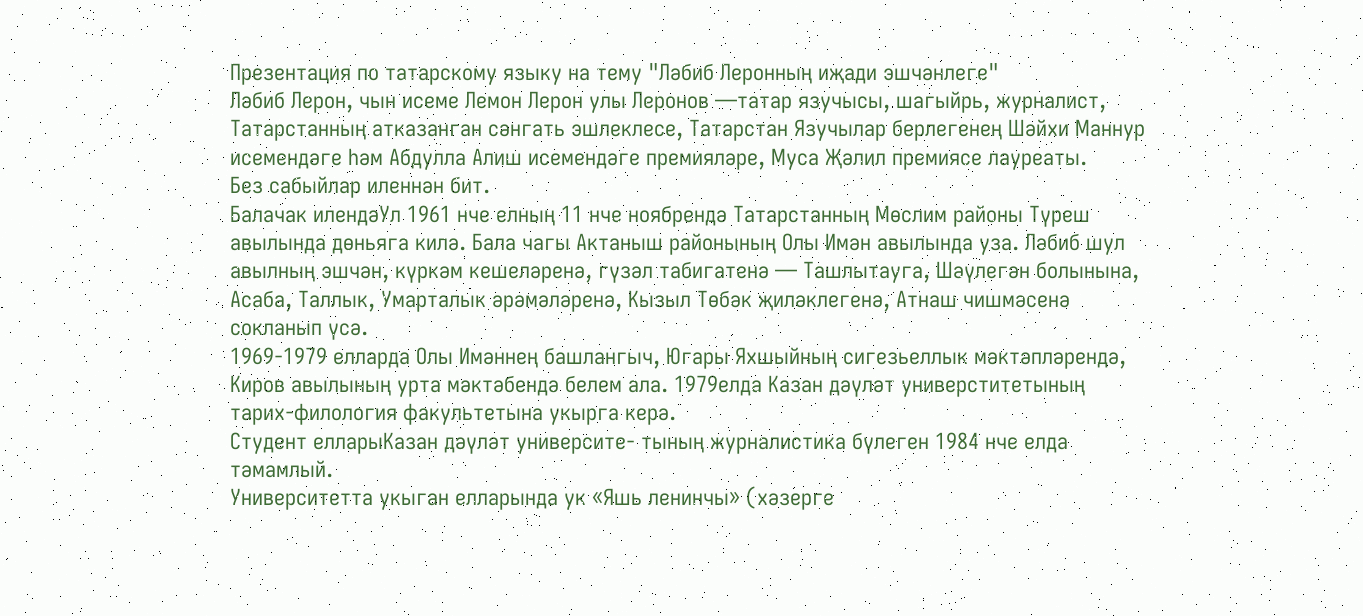Презентация по татарскому языку на тему "Ләбиб Леронның иҗади эшчәнлеге"
Ләбиб Лерон, чын исеме Лемон Лерон улы Леронов —татар язучысы, шагыйрь, журналист, Татарстанның атказанган сәнгать эшлеклесе, Татарстан Язучылар берлегенең Шәйхи Маннур исемендәге һәм Абдулла Алиш исемендәге премияләре, Муса Җәлил премиясе лауреаты.
Без сабыйлар иленнән бит.
Балачак илендәУл 1961 нче елның 11 нче ноябрендә Татарстанның Мөслим районы Түреш авылында дөньяга килә. Бала чагы Актаныш районының Олы Имән авылында уза. Ләбиб шул авылның эшчән, күркәм кешеләренә, гүзәл табигатенә — Ташлытауга, Шәүлегән болынына, Асаба, Таллык, Умарталык әрәмәләренә, Кызыл Төбәк җиләклегенә, Атнаш чишмәсенә сокланып үсә.
1969-1979 елларда Олы Имәннең башлангыч, Югары Яхшыйның сигезьеллык мәктәпләрендә, Киров авылының урта мәктәбендә белем ала. 1979елда Казан дәүләт универститетының тарих-филология факультетына укырга керә.
Студент елларыКазан дәүләт университе- тының журналистика бүлеген 1984 нче елда тәмамлый.
Университетта укыган елларында ук «Яшь ленинчы» (хәзерге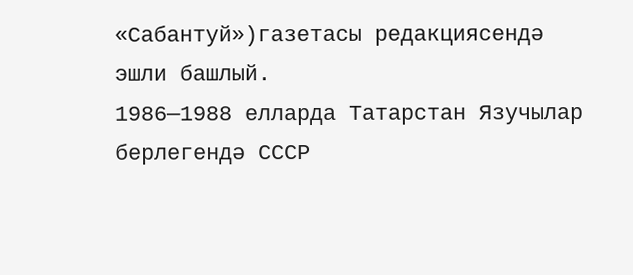«Сабантуй»)газетасы редакциясендә эшли башлый.
1986—1988 елларда Татарстан Язучылар берлегендә СССР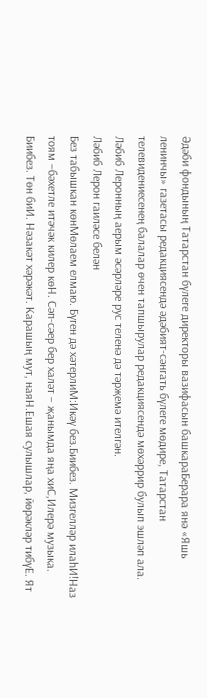Әдәби фондының Татарстан бүлеге директоры вазифасын башкараБерара янә «Яшь ленинчы» газетасы редакциясендә әдәбият-сәнгать бүлеге мөдире, Татарстан телевидениесенең балалар өчен тапшырулар редакциясендә мөхәррир булып эшләп ала.
Ләбиб Леронның аерым әсәрләре рус теленә дә тәрҗемә ителгән.
Ләбиб Лерон гаиләсе белән
Без табышкан көнМөлаем елмаю. Бүген дә хәтерлиМ:Икәү без.Биибез. Мизгелләр илаһИ!Наз тоям –бәхетле итәчәк килер көН. Сәп-сәер бер халәт – җанымда яңа хиС,Илерә музыка. Биибез. Төн биИ. Нәзакәт хәрәкәт. Карашың мут, наяН.Ешая сулышлар, йөрәкләр тибүЕ. Ят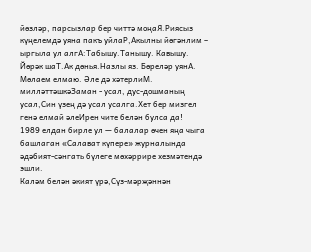йөзләр, парсызлар бер читтә моңаЯ.Риясыз күңелемдә уяна пакъ уйлаР,Акылны йөгәнлим – ыргыла ул алгА:Табышу.Танышу. Кавышу. Йөрәк шаТ.Ак дөнья.Назлы яз. Бөреләр уянА. Мөлаем елмаю. Әле дә хәтерлиМ.
милләттәшкәЗаман - усал, дус-дошманың усал,Син үзең дә усал усалга.Хет бер мизгел генә елмай әлеИрен чите белән булса да!
1989 елдан бирле ул — балалар өчен яңа чыга башлаган «Салават күпере» журналында әдәбият-сәнгать бүлеге мөхәррире хезмәтендә эшли.
Каләм белән әкият үрә,Сүз-мәрҗәннән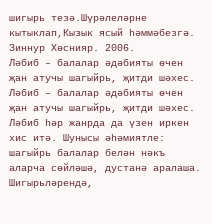шигырь тезә.Шүрәлеләрне кытыклап,Кызык ясый һәммәбезгә.
Зиннур Хөснияр. 2006.
Ләбиб – балалар әдәбияты өчен җан атучы шагыйрь, җитди шәхес. Ләбиб – балалар әдәбияты өчен җан атучы шагыйрь, җитди шәхес. Ләбиб һәр жанрда да үзен иркен хис итә. Шунысы әһәмиятле: шагыйрь балалар белән нәкъ аларча сөйләшә, дустанә аралаша. Шигырьләрендә,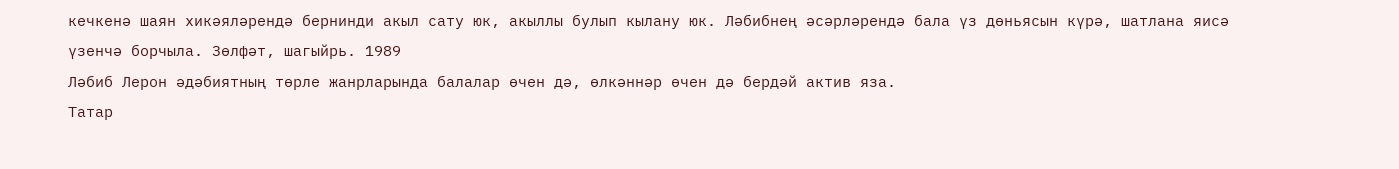кечкенә шаян хикәяләрендә бернинди акыл сату юк, акыллы булып кылану юк. Ләбибнең әсәрләрендә бала үз дөньясын күрә, шатлана яисә үзенчә борчыла. Зөлфәт, шагыйрь. 1989
Ләбиб Лерон әдәбиятның төрле жанрларында балалар өчен дә, өлкәннәр өчен дә бердәй актив яза.
Татар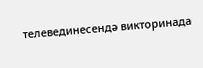телевединесендә викторинада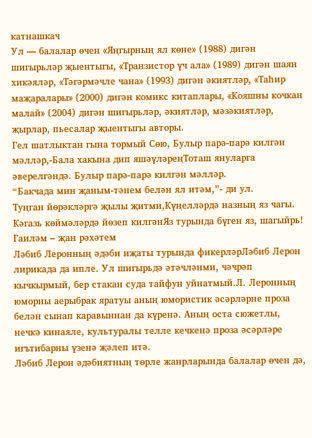катнашкач
Ул — балалар өчен «Яңгырның ял көне» (1988) дигән шигырьләр җыентыгы, «Транзистор үч ала» (1989) дигән шаян хикәяләр, «Тәгәрмәчле чана» (1993) дигән әкиятләр, «Таһир маҗаралары» (2000) дигән комикс китаплары, «Кояшны кочкан малай» (2004) дигән шигырьләр, әкиятләр, мәзәкиятләр, җырлар, пьесалар җыентыгы авторы.
Гел шатлыктан гына тормый Сөю, Булыр парә-парә килгән мәлләр,-Бала хакына дип яшәүләреңТоташ януларга әверелгәндә. Булыр парә-парә килгән мәлләр.
“Бакчада мин җаным-тәнем белән ял итәм,”- ди ул.
Туңган йөрәкләргә җылы җитми,Күңелләрдә назның яз чагы. Кәгазь көймәләрдә йөзеп килгәнЯз турында бүген яз, шагыйрь!
Гаиләм – җан рәхәтем
Ләбиб Леронның әдәби иҗаты турында фикерләрЛәбиб Лерон лирикада да ипле. Ул шигырьдә әтәчләнми, чәчрәп кычкырмый, бер стакан суда тайфун уйнатмый.Л. Леронның юморны аерыбрак яратуы аның юмористик әсәрләрне проза белән сынап каравыннан да күренә. Аның оста сюжетлы, нечкә кинаяле, культуралы телле кечкенә проза әсәрләре игътибарны үзенә җәлеп итә.
Ләбиб Лерон әдәбиятның төрле жанрларында балалар өчен дә,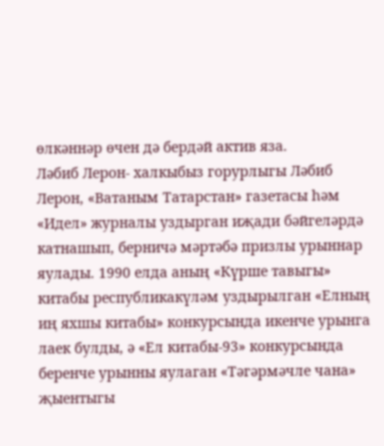өлкәннәр өчен дә бердәй актив яза.
Ләбиб Лерон- халкыбыз горурлыгы Ләбиб Лерон, «Ватаным Татарстан» газетасы һәм «Идел» журналы уздырган иҗади бәйгеләрдә катнашып, берничә мәртәбә призлы урыннар яулады. 1990 елда аның «Күрше тавыгы» китабы республикакүләм уздырылган «Елның иң яхшы китабы» конкурсында икенче урынга лаек булды, ә «Ел китабы-93» конкурсында беренче урынны яулаган «Тәгәрмәчле чана» җыентыгы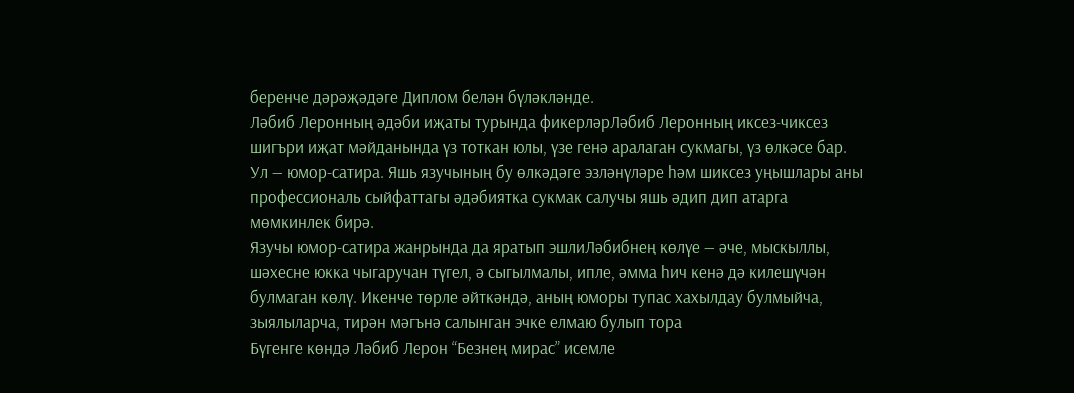беренче дәрәҗәдәге Диплом белән бүләкләнде.
Ләбиб Леронның әдәби иҗаты турында фикерләрЛәбиб Леронның иксез-чиксез шигъри иҗат мәйданында үз тоткан юлы, үзе генә аралаган сукмагы, үз өлкәсе бар. Ул — юмор-сатира. Яшь язучының бу өлкәдәге эзләнүләре һәм шиксез уңышлары аны профессиональ сыйфаттагы әдәбиятка сукмак салучы яшь әдип дип атарга мөмкинлек бирә.
Язучы юмор-сатира жанрында да яратып эшлиЛәбибнең көлүе — әче, мыскыллы, шәхесне юкка чыгаручан түгел, ә сыгылмалы, ипле, әмма һич кенә дә килешүчән булмаган көлү. Икенче төрле әйткәндә, аның юморы тупас хахылдау булмыйча, зыялыларча, тирән мәгънә салынган эчке елмаю булып тора
Бүгенге көндә Ләбиб Лерон “Безнең мирас” исемле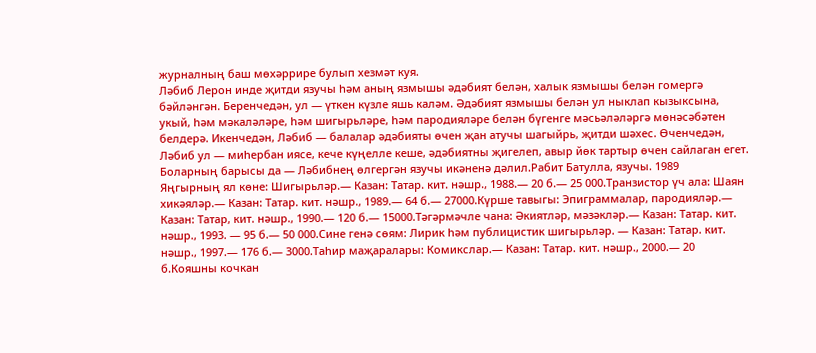журналның баш мөхәррире булып хезмәт куя.
Ләбиб Лерон инде җитди язучы һәм аның язмышы әдәбият белән, халык язмышы белән гомергә бәйләнгән. Беренчедән, ул — үткен күзле яшь каләм. Әдәбият язмышы белән ул ныклап кызыксына, укый, һәм мәкаләләре, һәм шигырьләре, һәм пародияләре белән бүгенге мәсьәләләргә мөнәсәбәтен белдерә. Икенчедән, Ләбиб — балалар әдәбияты өчен җан атучы шагыйрь, җитди шәхес. Өченчедән, Ләбиб ул — миһербан иясе, кече күңелле кеше, әдәбиятны җигелеп, авыр йөк тартыр өчен сайлаган егет. Боларның барысы да — Ләбибнең өлгергән язучы икәненә дәлил.Рабит Батулла, язучы. 1989
Яңгырның ял көне: Шигырьләр.— Казан: Татар. кит. нәшр., 1988.— 20 б.— 25 000.Транзистор үч ала: Шаян хикәяләр.— Казан: Татар. кит. нәшр., 1989.— 64 б.— 27000.Күрше тавыгы: Эпиграммалар, пародияләр.— Казан: Татар, кит. нәшр., 1990.— 120 б.— 15000.Тәгәрмәчле чана: Әкиятләр, мәзәкләр.— Казан: Татар. кит. нәшр., 1993. — 95 б.— 50 000.Сине генә сөям: Лирик һәм публицистик шигырьләр. — Казан: Татар. кит. нәшр., 1997.— 176 б.— 3000.Таһир маҗаралары: Комикслар.— Казан: Татар. кит. нәшр., 2000.— 20 б.Кояшны кочкан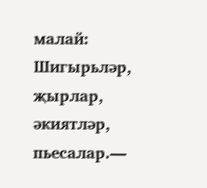малай: Шигырьләр, җырлар, әкиятләр, пьесалар.—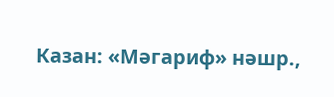Казан: «Мәгариф» нәшр.,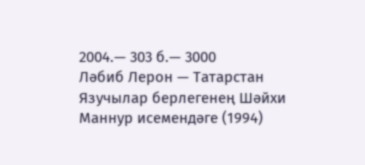2004.— 303 б.— 3000
Ләбиб Лерон — Татарстан Язучылар берлегенең Шәйхи Маннур исемендәге (1994)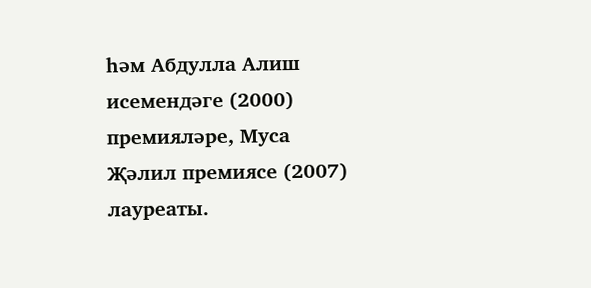һәм Абдулла Алиш исемендәге (2000) премияләре, Муса Җәлил премиясе (2007) лауреаты.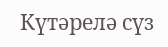Күтәрелә сүз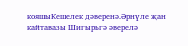кояшыКешелек дәверенә.Әрнүле җан кайтавазы Шигырьгә әверелә